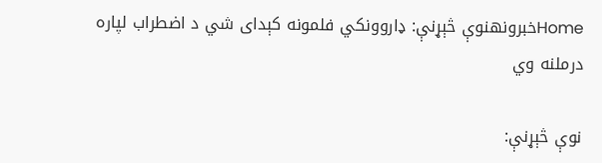Homeخبرونهنوې څېړنې: ډاروونکي فلمونه کېدای شي د اضطراب لپاره درملنه وي

نوې څېړنې: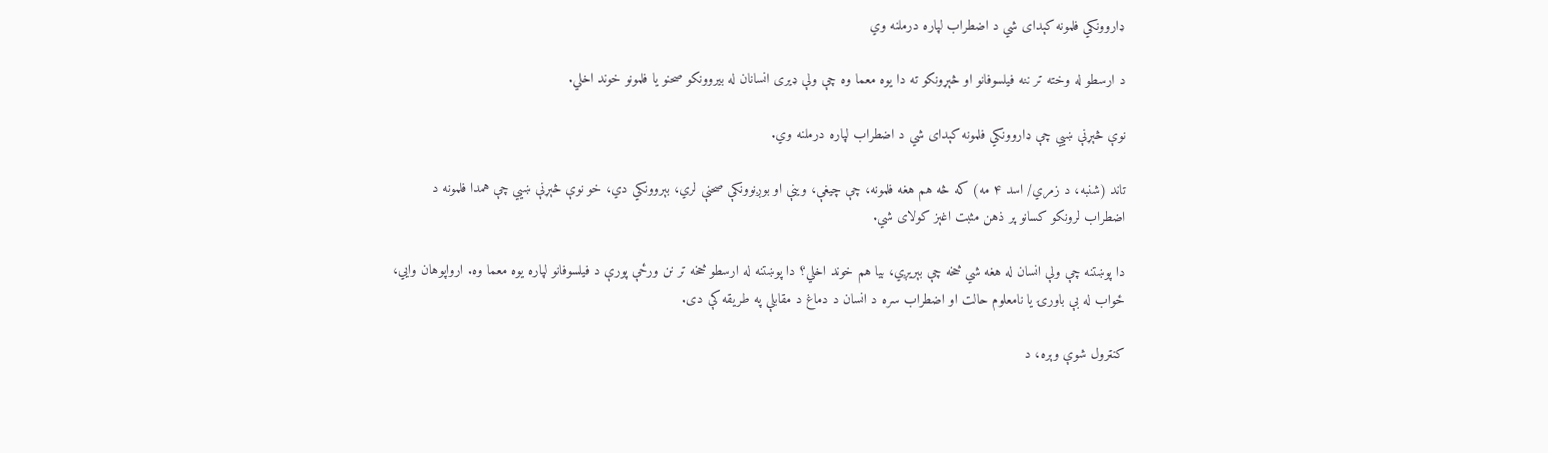ډاروونکي فلمونه کېدای شي د اضطراب لپاره درملنه وي

د ارسطو له وخته تر ننه فیلسوفانو او څېړونکو ته دا یوه معما وه چې ولې ډیری انسانان له بیروونکو صحنو یا فلمونو خوند اخلي.

نوې څېړنې ښيي چې ډاروونکي فلمونه کېدای شي د اضطراب لپاره درملنه وي.

تاند (شنبه، د زمري/ اسد ۴ مه) که څه هم هغه فلمونه، چې چیغې، وینې او بوږنوونکې صحنې لري، بېروونکي دي، خو نوې څېړنې ښيي چې همدا فلمونه د اضطراب لرونکو کسانو پر ذهن مثبت اغېز کولای شي.

دا پوښتنه چې ولې انسان له هغه شي څخه چې بېریږي، بیا هم خوند اخلي؟ دا پوښتنه له ارسطو څخه تر نن ورځې پورې د فیلسوفانو لپاره یوه معما وه. ارواپوهان وايي، ځواب له بې باورۍ یا نامعلوم حالت او اضطراب سره د انسان د دماغ د مقابلې په طریقه کې دی.

کنټرول شوې وېره، د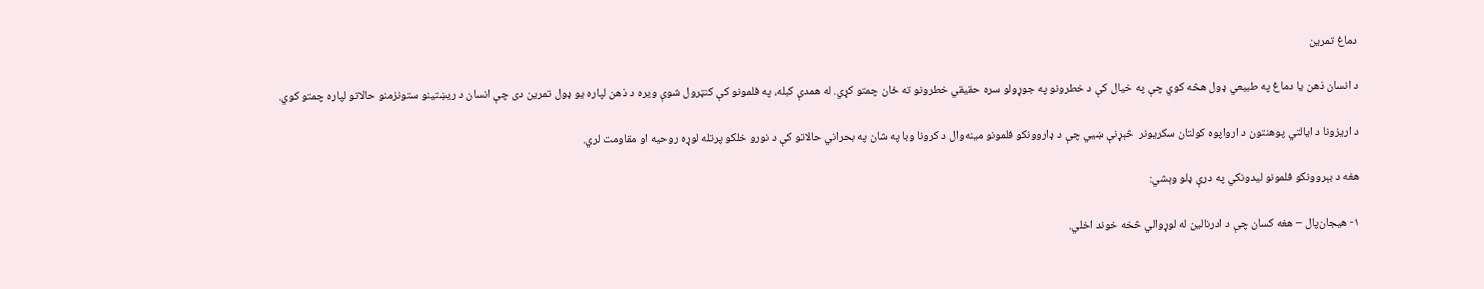دماغ تمرین

د انسان ذهن یا دماغ په طبیعي ډول هڅه کوي چې په خیال کې د خطرونو په جوړولو سره حقیقي خطرونو ته ځان چمتو کړي. له همدې کبله، په فلمونو کې کنټرول شوې ویره د ذهن لپاره یو ډول تمرین دی چې انسان د ریښتینو ستونزمنو حالاتو لپاره چمتو کوي.

د اریزونا د ایالتي پوهنتون د ارواپوه کولتان سکریونر  څېړنې ښيي چې د ډاروونکو فلمونو مینه‌وال د کرونا وبا په شان په بحراني حالاتو کې د نورو خلکو پرتله لوړه روحیه او مقاومت لري.

هغه د بېروونکو ‌فلمونو لیدونکي په درې ډلو وېشي:

۱- هیجان‌پال – هغه کسان چې د ادرنالین له لوړوالي څخه خوند اخلي.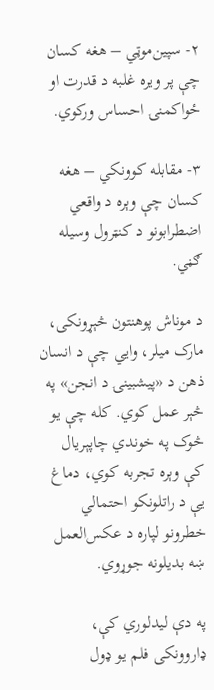۲- سپین‌موټي – هغه کسان چې پر ویره غلبه د قدرت او ځواکمنۍ احساس ورکوي.

۳- مقابله کوونکي – هغه کسان چې وېره د واقعي اضطرابونو د کنټرول وسیله ګڼي.

د موناش پوهنتون څېړونکی، مارک میلر، وایي چې د انسان ذهن د «پیشبینۍ د انجن» په څېر عمل کوي. کله چې یو څوک په خوندي چاپېریال کې وېره تجربه کوي، دماغ یې د راتلونکو احتمالي خطرونو لپاره د عکس‌العمل ښه بدیلونه جوړوي.

په دې لیدلوري کې، ډاروونکی فلم یو ډول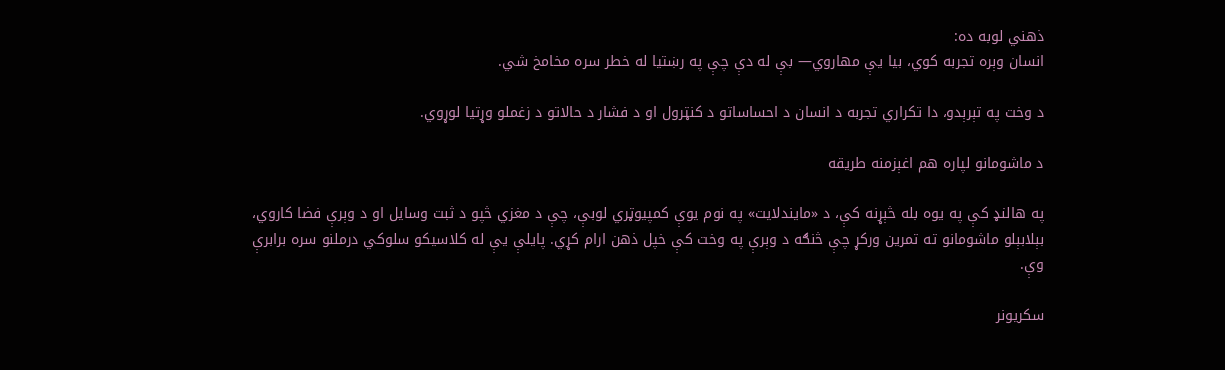ذهني لوبه ده:
انسان وېره تجربه کوي، بیا یې مهاروي— بې له دې چې په رښتیا له خطر سره مخامخ شي.

د وخت په تېرېدو، دا تکراري تجربه د انسان د احساساتو د کنټرول او د فشار د حالاتو د زغملو وړتیا لوړوي.

د ماشومانو لپاره هم اغېزمنه طریقه

په هالنډ کې په یوه بله څېړنه کې، د «مایندلایت» په نوم یوې کمپیوټري لوبې، چې د مغزي څپو د ثبت وسایل او د وېرې فضا کاروي، بېلابېلو ماشومانو ته تمرین ورکړ چې څنګه د وېرې په وخت کې خپل ذهن ارام کړي. پایلې یې له کلاسیکو سلوکي درملنو سره برابرې وې.

سکریونر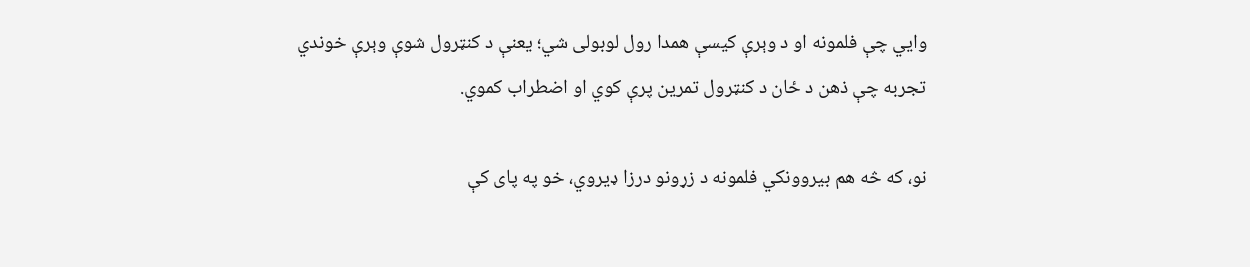وايي چې فلمونه او د وېرې کیسې همدا رول لوبولی شي؛ یعنې د کنټرول شوې وېرې خوندي تجربه چې ذهن د ځان د کنټرول تمرین پرې کوي او اضطراب کموي.

نو، که څه هم بیروونکي فلمونه د زړونو درزا ډیروي، خو په پای کې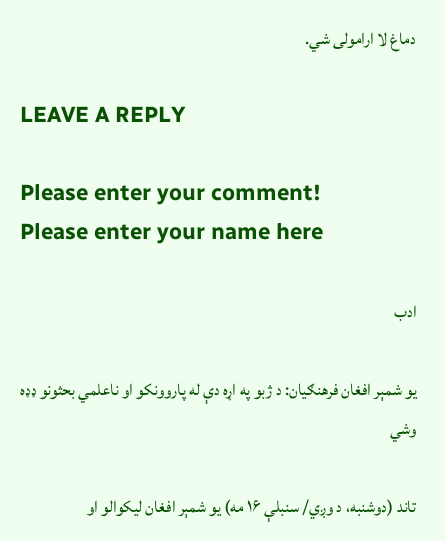دماغ لا ارامولی شي.

LEAVE A REPLY

Please enter your comment!
Please enter your name here

ادب

یو شمېر افغان فرهنګیان: د ژبو په اړه دې له پاروونکو او ناعلمي بحثونو ډډه وشي

تاند (دوشنبه، د وږي/ سنبلې ۱۶ مه) یو شمېر افغان لیکوالو او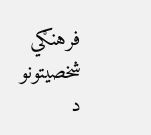فرهنګي شخصیتونو د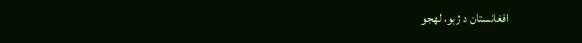افغانستان د ژبو، لهجو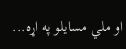او ملي مسایلو په اړه...